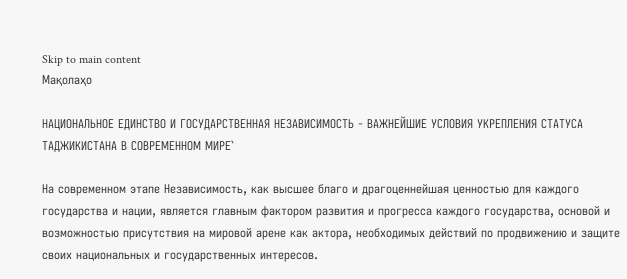Skip to main content
Мақолаҳо

НАЦИОНАЛЬНОЕ ЕДИНСТВО И ГОСУДАРСТВЕННАЯ НЕЗАВИСИМОСТЬ - ВАЖНЕЙШИЕ УСЛОВИЯ УКРЕПЛЕНИЯ СТАТУСА ТАДЖИКИСТАНА В СОВРЕМЕННОМ МИРЕ`

На современном этапе Независимость, как высшее благо и драгоценнейшая ценностью для каждого государства и нации, является главным фактором развития и прогресса каждого государства, основой и возможностью присутствия на мировой арене как актора, необходимых действий по продвижению и защите своих национальных и государственных интересов.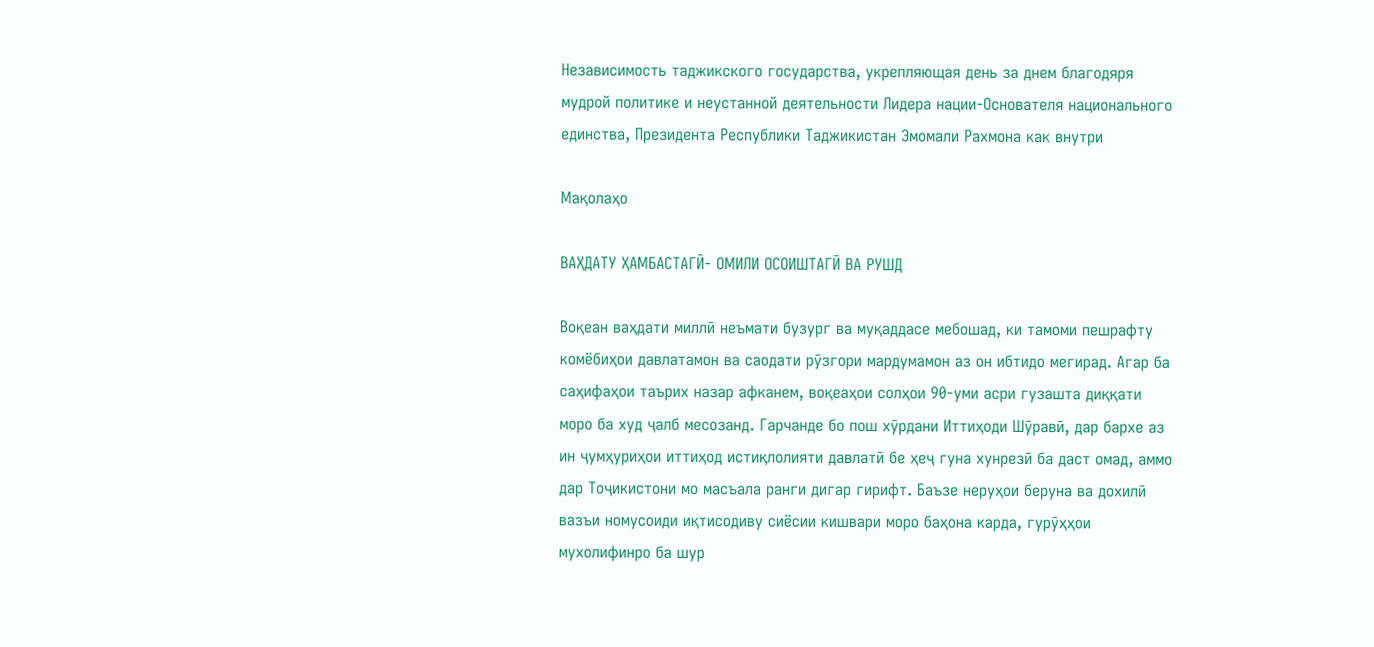Независимость таджикского государства, укрепляющая день за днем благодяря мудрой политике и неустанной деятельности Лидера нации-Основателя национального единства, Президента Республики Таджикистан Эмомали Рахмона как внутри

Мақолаҳо

ВАҲДАТУ ҲАМБАСТАГӢ- ОМИЛИ ОСОИШТАГӢ ВА РУШД

Воқеан ваҳдати миллӣ неъмати бузург ва муқаддасе мебошад, ки тамоми пешрафту комёбиҳои давлатамон ва саодати рӯзгори мардумамон аз он ибтидо мегирад. Агар ба саҳифаҳои таърих назар афканем, воқеаҳои солҳои 90-уми асри гузашта диққати моро ба худ ҷалб месозанд. Гарчанде бо пош хӯрдани Иттиҳоди Шӯравӣ, дар бархе аз ин ҷумҳуриҳои иттиҳод истиқлолияти давлатӣ бе ҳеҷ гуна хунрезӣ ба даст омад, аммо дар Тоҷикистони мо масъала ранги дигар гирифт. Баъзе неруҳои беруна ва дохилӣ вазъи номусоиди иқтисодиву сиёсии кишвари моро баҳона карда, гурӯҳҳои мухолифинро ба шур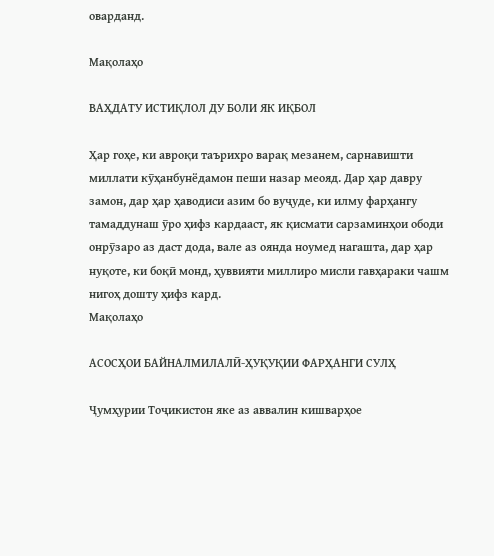оварданд.

Мақолаҳо

ВАҲДАТУ ИСТИҚЛОЛ ДУ БОЛИ ЯК ИҚБОЛ

Ҳар гоҳе, ки авроқи таърихро варақ мезанем, сарнавишти миллати кӯҳанбунёдамон пеши назар меояд. Дар ҳар давру замон, дар ҳар ҳаводиси азим бо вуҷуде, ки илму фарҳангу тамаддунаш ӯро ҳифз кардааст, як қисмати сарзаминҳои ободи онрӯзаро аз даст дода, вале аз оянда ноумед нагашта, дар ҳар нуқоте, ки боқӣ монд, ҳуввияти миллиро мисли гавҳараки чашм нигоҳ дошту ҳифз кард.
Мақолаҳо

АСОСҲОИ БАЙНАЛМИЛАЛӢ-ҲУҚУҚИИ ФАРҲАНГИ СУЛҲ

Ҷумҳурии Тоҷикистон яке аз аввалин кишварҳое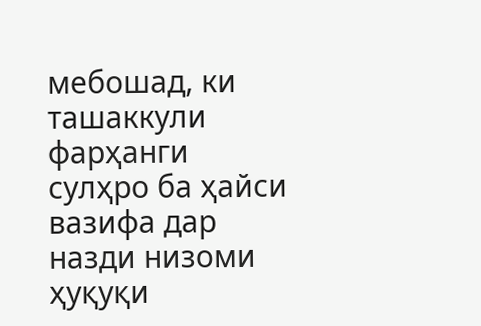мебошад, ки ташаккули фарҳанги сулҳро ба ҳайси вазифа дар назди низоми ҳуқуқи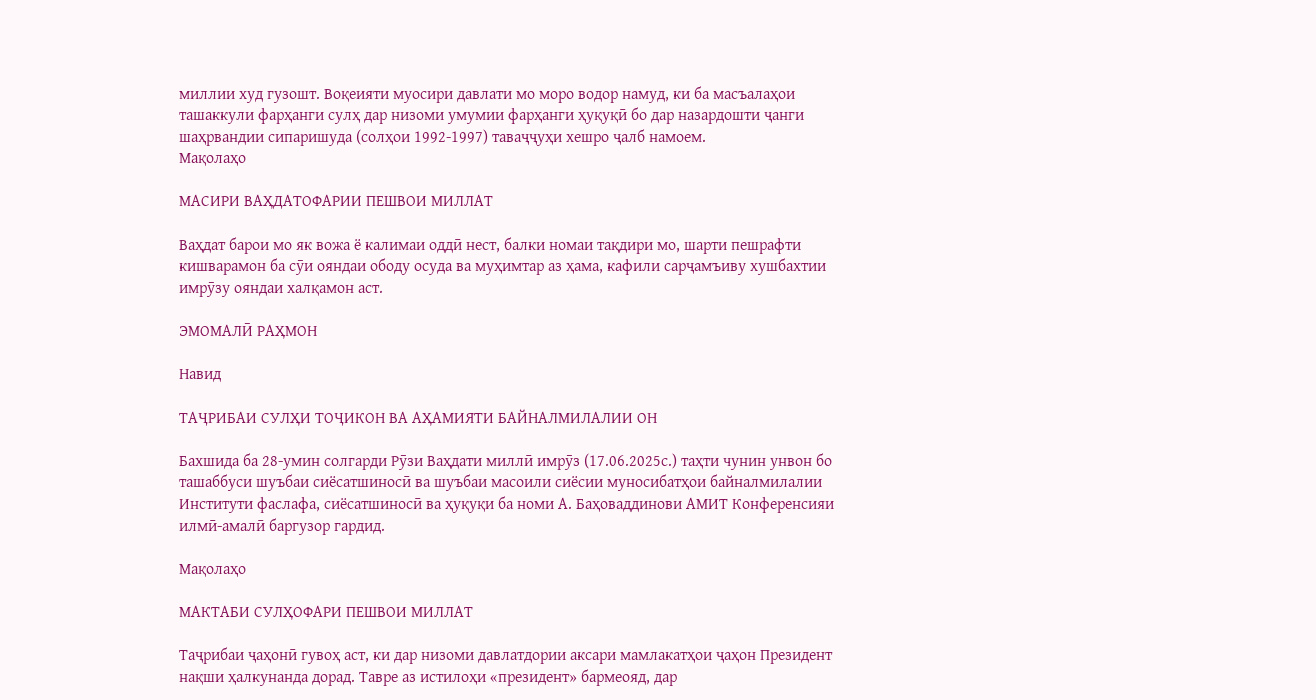миллии худ гузошт. Воқеияти муосири давлати мо моро водор намуд, ки ба масъалаҳои ташаккули фарҳанги сулҳ дар низоми умумии фарҳанги ҳуқуқӣ бо дар назардошти ҷанги шаҳрвандии сипаришуда (солҳои 1992-1997) таваҷҷуҳи хешро ҷалб намоем.
Мақолаҳо

МАСИРИ ВАҲДАТОФАРИИ ПЕШВОИ МИЛЛАТ

Ваҳдат барои мо як вожа ё калимаи оддӣ нест, балки номаи тақдири мо, шарти пешрафти кишварамон ба сӯи ояндаи ободу осуда ва муҳимтар аз ҳама, кафили сарҷамъиву хушбахтии имрӯзу ояндаи халқамон аст.

ЭМОМАЛӢ РАҲМОН

Навид

ТАҶРИБАИ СУЛҲИ ТОҶИКОН ВА АҲАМИЯТИ БАЙНАЛМИЛАЛИИ ОН

Бахшида ба 28-умин солгарди Рӯзи Ваҳдати миллӣ имрӯз (17.06.2025с.) таҳти чунин унвон бо ташаббуси шуъбаи сиёсатшиносӣ ва шуъбаи масоили сиёсии муносибатҳои байналмилалии Институти фаслафа, сиёсатшиносӣ ва ҳуқуқи ба номи А. Баҳоваддинови АМИТ Конференсияи илмӣ-амалӣ баргузор гардид.

Мақолаҳо

МАКТАБИ СУЛҲОФАРИ ПЕШВОИ МИЛЛАТ

Таҷрибаи ҷаҳонӣ гувоҳ аст, ки дар низоми давлатдории аксари мамлакатҳои ҷаҳон Президент нақши ҳалкунанда дорад. Тавре аз истилоҳи «президент» бармеояд, дар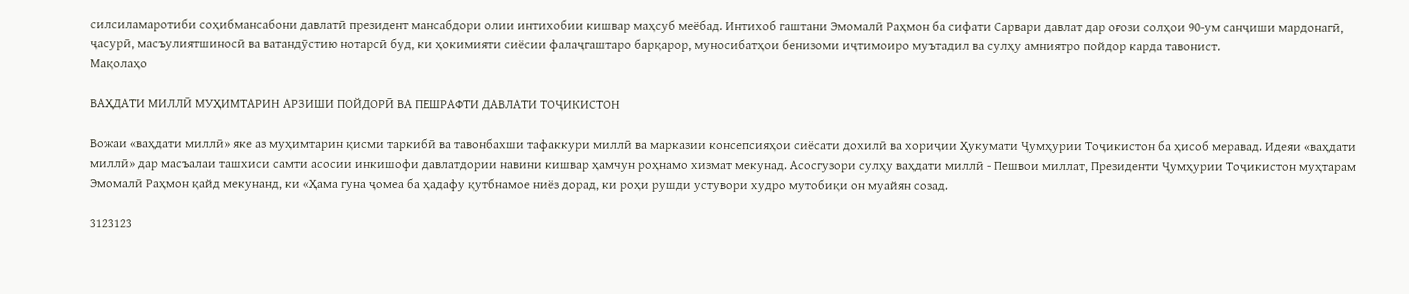силсиламаротиби соҳибмансабони давлатӣ президент мансабдори олии интихобии кишвар маҳсуб меёбад. Интихоб гаштани Эмомалӣ Раҳмон ба сифати Сарвари давлат дар оғози солҳои 90-ум санҷиши мардонагӣ, ҷасурӣ, масъулиятшиносӣ ва ватандӯстию нотарсӣ буд, ки ҳокимияти сиёсии фалаҷгаштаро барқарор, муносибатҳои бенизоми иҷтимоиро муътадил ва сулҳу амниятро пойдор карда тавонист.
Мақолаҳо

ВАҲДАТИ МИЛЛӢ МУҲИМТАРИН АРЗИШИ ПОЙДОРӢ ВА ПЕШРАФТИ ДАВЛАТИ ТОҶИКИСТОН

Вожаи «ваҳдати миллӣ» яке аз муҳимтарин қисми таркибӣ ва тавонбахши тафаккури миллӣ ва марказии консепсияҳои сиёсати дохилӣ ва хориҷии Ҳукумати Ҷумҳурии Тоҷикистон ба ҳисоб меравад. Идеяи «ваҳдати миллӣ» дар масъалаи ташхиси самти асосии инкишофи давлатдории навини кишвар ҳамчун роҳнамо хизмат мекунад. Асосгузори сулҳу ваҳдати миллӣ - Пешвои миллат, Президенти Ҷумҳурии Тоҷикистон муҳтарам Эмомалӣ Раҳмон қайд мекунанд, ки «Ҳама гуна ҷомеа ба ҳадафу қутбнамое ниёз дорад, ки роҳи рушди устувори худро мутобиқи он муайян созад.

3123123